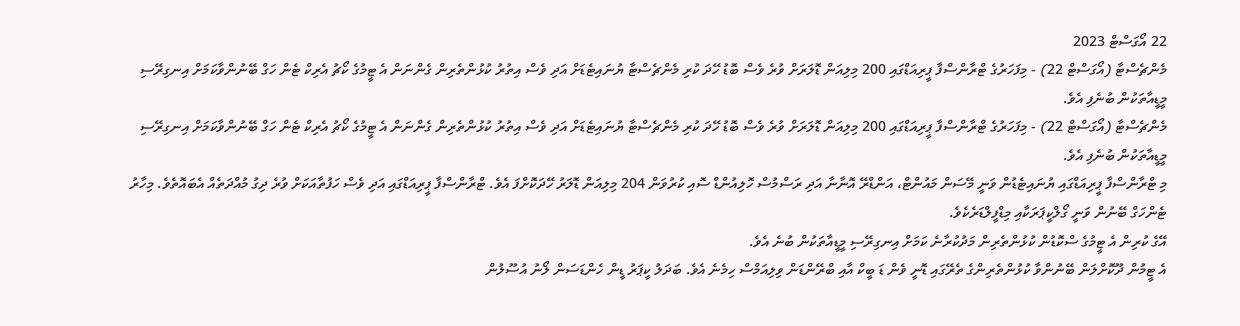22 އޯގަސްޓް 2023
މެންޗެސްޓާ (އޯގަސްޓް 22) - މިފަހަރުގެ ޓްރާންސްފާ ޕީރިއަޑްގައި 200 މިލިއަން ޑޮލަރަށް ވުރެ ވެސް ބޮޑު ހޭދަ ކުރި މެންޗެސްޓާ ޔުނައިޓެޑަށް އަދި ވެސް އިތުރު ކުޅުންތެރިން ގެންނަން އެ ޓީމުގެ ކޯޗު އެރިކް ޓެން ހަގް ބޭނުންވާކަމަށް އިނގިރޭސި މީޑީއާތަކުން ބުނެފި އެވެ.
މެންޗެސްޓާ (އޯގަސްޓް 22) - މިފަހަރުގެ ޓްރާންސްފާ ޕީރިއަޑްގައި 200 މިލިއަން ޑޮލަރަށް ވުރެ ވެސް ބޮޑު ހޭދަ ކުރި މެންޗެސްޓާ ޔުނައިޓެޑަށް އަދި ވެސް އިތުރު ކުޅުންތެރިން ގެންނަން އެ ޓީމުގެ ކޯޗު އެރިކް ޓެން ހަގް ބޭނުންވާކަމަށް އިނގިރޭސި މީޑީއާތަކުން ބުނެފި އެވެ.
މި ޓްރާންސްފާ ޕީރިއަޑްގައި ޔުނައިޓެޑުން ވަނީ މޭސަން މައުންޓް، އަންޑްރޭ އޮނާނާ އަދި ރަސްމުސް ހޮލިއުންޑް ސޮއި ކުރުވަން 204 މިލިއަން ޑޮލަރު ހޭދަކޮށްފަ އެވެ. ޓްރާންސްފާ ޕީރިއަޑްގައި އަދި ވެސް ހަފުތާއަކަށް ވުރެ ދިގު މުއްދަތެއް އެބައޮތެވެ. މިހާރު ޓެންހަގް ބޭނުން ވަނީ ގޯލްކީޕަރަކާއި މިޑްފީލްޑަރެކެވެ.
އޭގެ ކުރިން އެ ޓީމުގެ ސްކޮޑުން ކުޅުންތެރިން މަދުކުރާނެ ކަމަށް އިނގިރޭސި މީޑީއާތަކުން ބުނެ އެވެ.
އެ ޓީމުން ދޫކޮށްލަން ބޭނުންވާ ކުޅުންތެރިންގެ ތެރޭގައި ޑޮނީ ވެން ޑަ ބީކް އާއި ބްރޭންޑަން ވިލިއަމްސް ހިމެނެ އެވެ. ބަދަލު ކީޕަރު ޑީން ހެންޑަސަން ލޯނު އުސޫލުން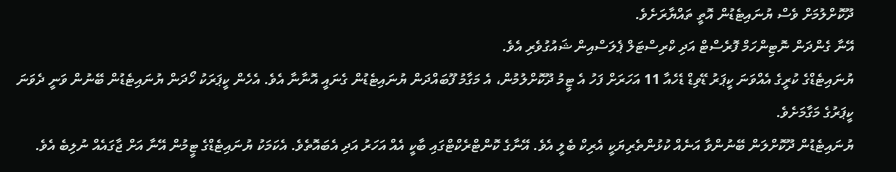ދޫކޮށްލުމަށް ވެސް ޔުނައިޓެޑުން އޮތީ ތައްޔާރަށެވެ.
އޭނާ ގެންދަން ނޮޓިންހަމް ފޮރެސްޓް އަދި ކްރިސްޓަލް ޕެލަސްއިން ޝައުގުވެރި އެވެ.
ޔުނައިޓެޑްގެ ކުރީގެ އެއްވަނަ ކީޕަރު ޑޭވިޑް ޑެހެއާ 11 އަހަރަށް ފަހު އެ ޓީމު ދޫކޮށްލުމުން، އެ މަގާމު ފޫބައްދަން ޔުނައިޓެޑުން ގެނައީ އޮނާނާ އެވެ. އެހެން ކީޕަރަކު ހޯދަން ޔުނައިޓެޑުން ބޭނުން ވަނީ ދެވަނަ ކީޕަރުގެ މަގާމަށެވެ.
ޔުނައިޓެޑުން ދޫކޮށްލަން ބޭނުންވާ އަނެއް ކުޅުންތެރިޔަކީ އެރިކް ބެލީ އެވެ. އޭނާގެ ކޮންޓްރެކްޓްގައި ބާކީ އެއް އަހަރު އަދި އެބައޮތެވެ. އެކަމަކު ޔުނައިޓެޑްގެ ޓީމުން އޭނާ އަށް ޖާގައެއް ނުލިބެ އެވެ.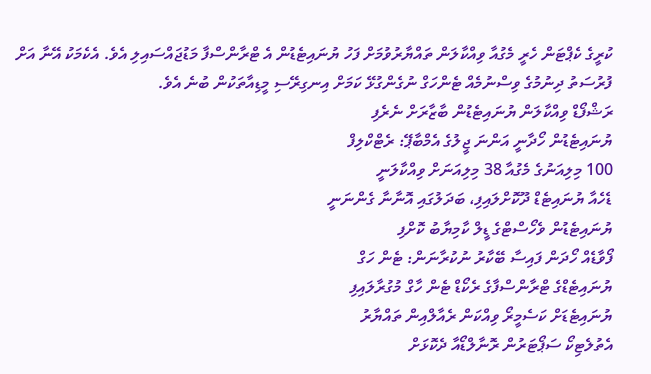ކުރީގެ ކެޕްޓަން ހެރީ މެގުއާ ވިއްކާލަން ތައްޔާރުވުމަށް ފަހު ޔުނައިޓެޑުން އެ ޓްރާންސްފާ މަޑުޖައްސައިލި އެވެ. އެކެމަކު އޭނާ އަށް ފުރުސަތު ދިނުމުގެ ވިސްނުމެއް ޓެންހަގް ނުގެންގުޅޭ ކަމަށް އިނގިރޭސި މީޑިއާތަކުން ބުނެ އެވެ.
ރަޝްފޯޑް ވިއްކާލަން ޔުނައިޓެޑުން ބާޒާރަށް ނެރެފި
ޔުނައިޓެޑުން ހޯދާނީ އަންނަ ޖީލުގެ އެމްބާޕޭ: ރެޓްކްލިފް
100 މިލިއަނުގެ މެގުއާ 38 މިލިއަނަށް ވިއްކާލަނީ
ޑެހެއާ ޔުނައިޓެޑް ދޫކޮށްލައިފި، ބަދަލުގައި އޮނާނާ ގެންނަނީ
ޔުނައިޓެޑުން ވެހޯސްޓްގެ ޑީލް ކާމިޔާބު ކޮށްފި
ފޯވާޑެއް ހޯދަން ފައިސާ ބޭކާރު ނުކުރާނަން: ޓެން ހަގް
ޔުނައިޓެޑްގެ ޓްރާންސްފާގެ ރެކޯޑް ޓެން ހާގް މުގުރާލައިފި
ޔުނައިޓެޑަށް ކަސެމީރޯ ވިއްކަން ރެއާލްއިން ތައްޔާރު
އެތުލެޓިކޯ ސަޕޯޓަރުން ރޮނާލްޑޯއާ ދެކޮޅަށް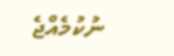ނުކުމެއްޖެ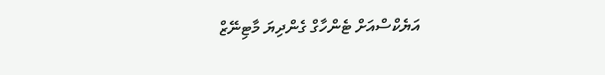އަޔެކްސްއަށް ޓެންހާގް ގެންދިޔަ މާޓިނޭޒް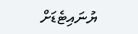ޔުނައިޓެޑަށް